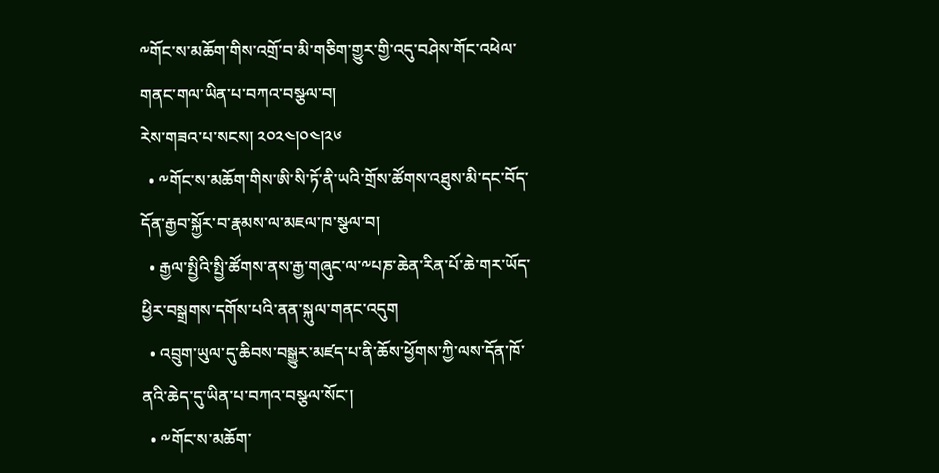༸གོང་ས་མཆོག་གིས་འགྲོ་བ་མི་གཅིག་གྱུར་གྱི་འདུ་བཤེས་གོང་འཕེལ་གནང་གལ་ཡིན་པ་བཀའ་བསྩལ་བ།
རེས་གཟའ་པ་སངས། ༢༠༢༤།༠༤།༢༦
  • ༸གོང་ས་མཆོག་གིས་ཨི་སི་ཏོ་ནི་ཡའི་གྲོས་ཚོགས་འཐུས་མི་དང་བོད་དོན་རྒྱབ་སྐྱོར་བ་རྣམས་ལ་མཇལ་ཁ་སྩལ་བ།
  • རྒྱལ་སྤྱིའི་སྤྱི་ཚོགས་ནས་རྒྱ་གཞུང་ལ་༸པཎ་ཆེན་རིན་པོ་ཆེ་གར་ཡོད་ཕྱིར་བསྒྲགས་དགོས་པའི་ནན་སྐུལ་གནང་འདུག
  • འབྲུག་ཡུལ་དུ་ཆིབས་བསྒྱུར་མཛད་པ་ནི་ཆོས་ཕྱོགས་ཀྱི་ལས་དོན་ཁོ་ནའི་ཆེད་དུ་ཡིན་པ་བཀའ་བསྩལ་སོང་།
  • ༸གོང་ས་མཆོག་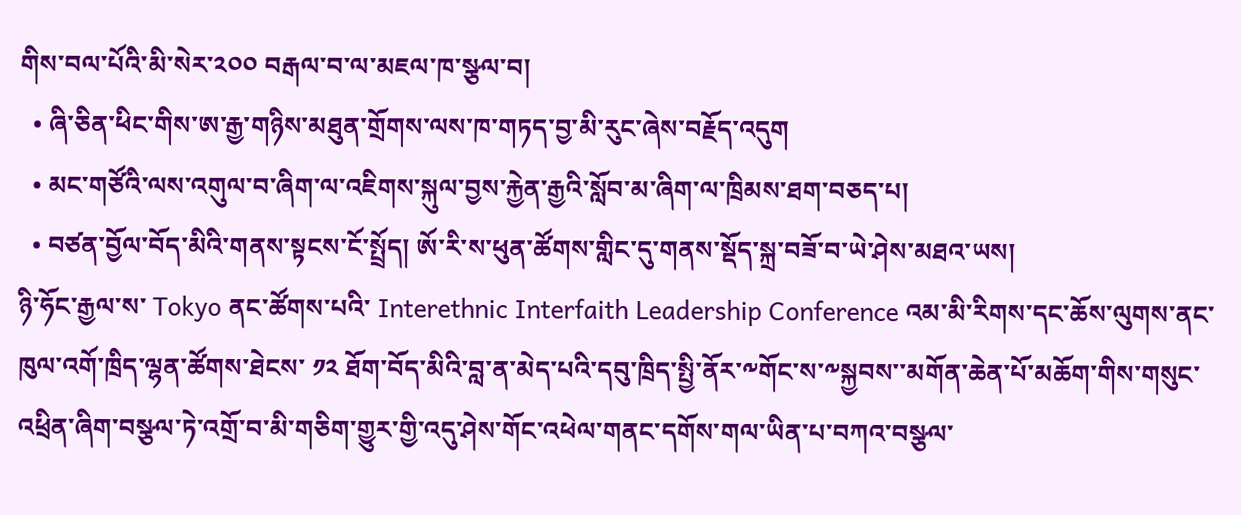གིས་བལ་པོའི་མི་སེར་༢༠༠ བརྒལ་བ་ལ་མཇལ་ཁ་སྩལ་བ།
  • ཞི་ཅིན་ཕིང་གིས་ཨ་རྒྱ་གཉིས་མཐུན་གྲོགས་ལས་ཁ་གཏད་བྱ་མི་རུང་ཞེས་བརྗོད་འདུག
  • མང་གཙོའི་ལས་འགུལ་བ་ཞིག་ལ་འཇིགས་སྐུལ་བྱས་རྐྱེན་རྒྱའི་སློབ་མ་ཞིག་ལ་ཁྲིམས་ཐག་བཅད་པ།
  • བཙན་བྱོལ་བོད་མིའི་གནས་སྟངས་ངོ་སྤྲོད། ཨོ་རི་ས་ཕུན་ཚོགས་གླིང་དུ་གནས་སྡོད་སྐྲ་བཟོ་བ་ཡེ་ཤེས་མཐའ་ཡས།
ཉི་ཧོང་རྒྱལ་ས་ Tokyo ནང་ཚོགས་པའི་ Interethnic Interfaith Leadership Conference འམ་མི་རིགས་དང་ཆོས་ལུགས་ནང་ཁུལ་འགོ་ཁྲིད་ལྷན་ཚོགས་ཐེངས་ ༡༢ ཐོག་བོད་མིའི་བླ་ན་མེད་པའི་དབུ་ཁྲིད་སྤྱི་ནོར་༸གོང་ས་༸སྐྱབས་་མགོན་ཆེན་པོ་མཆོག་གིས་གསུང་འཕྲིན་ཞིག་བསྩལ་ཏེ་འགྲོ་བ་མི་གཅིག་གྱུར་གྱི་འདུ་ཤེས་གོང་འཕེལ་གནང་དགོས་གལ་ཡིན་པ་བཀའ་བསྩལ་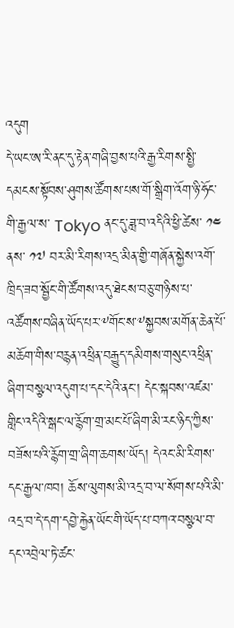འདུག
དེ་ཡང་ཨ་རི་ནང་དུ་རྟེན་གཞི་བྱས་པའི་རྒྱ་རིགས་སྤྱི་དམངས་སྟོབས་ཤུགས་ཚོགས་པས་གོ་སྒྲིག་འོག་ཉི་ཧོང་གི་རྒྱལ་ས་ Tokyo ནང་དུ་ཟླ་བ་འདིའི་ཕྱི་ཚེས་ ༡༤  ནས་ ༡༧ བར་མི་རིགས་འདྲ་མིན་གྱི་གཞོན་སྐྱེས་འགོ་ཁྲིད་ཟབ་སྦྱོང་གི་ཚོགས་འདུ་ཐེངས་བཅུ་གཉིས་པ་འཚོགས་བཞིན་ཡོད་པར་༸གོང་ས་༸སྐྱབས་མགོན་ཆེན་པོ་མཆོག་གིས་བརྙན་འཕྲིན་བརྒྱུད་དམིགས་གསུང་འཕྲིན་ཞིག་བསྩལ་འདུག་པ་དང་དེའི་ནང་། དེང་སྐབས་འཛམ་གླིང་འདིའི་སྒང་ལ་རྙོག་གྲ་མང་པོ་ཞིག་མི་རང་ཉིད་ཀྱིས་བཟོས་པའི་རྙོག་གྲ་ཞིག་ཆགས་ཡོད། དེའང་མི་རིགས་དང་རྒྱལ་ཁབ། ཆོས་ལུགས་མི་འདྲ་བ་ལ་སོགས་པའི་མི་འདྲ་བ་དེ་དག་དབྱེ་རྐྱེན་ཡོང་གི་ཡོད་པ་བཀའ་བསྩལ་བ་དང་འབྲེལ་ཏེ་ཚང་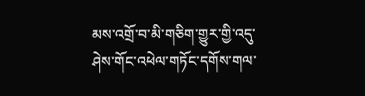མས་འགྲོ་བ་མི་གཅིག་གྱུར་གྱི་འདུ་ཤེས་གོང་འཕེལ་གཏོང་དགོས་གལ་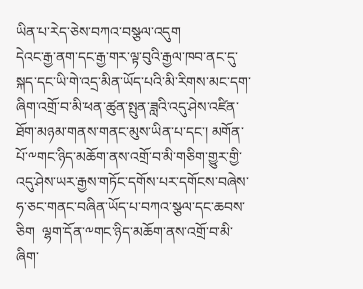ཡིན་པ་རེད་ཅེས་བཀའ་བསྩལ་འདུག
དེའང་རྒྱ་ནག་དང་རྒྱ་གར་ལྟ་བུའི་རྒྱལ་ཁབ་ནང་དུ་སྐད་དང་ཡི་གེ་འདྲ་མིན་ཡོད་པའི་མི་རིགས་མང་དག་ཞིག་འགྲོ་བ་མི་ཕན་ཚུན་སྤུན་ཟླའི་འདུ་ཤེས་འཛིན་ཐོག་མཉམ་གནས་གནང་མུས་ཡིན་པ་དང་། མགོན་པོ་༸གང་ཉིད་མཆོག་ནས་འགྲོ་བ་མི་གཅིག་གྱུར་གྱི་འདུ་ཤེས་ཡར་རྒྱས་གཏོང་དགོས་པར་དགོངས་བཞེས་ཧ་ཅང་གནང་བཞིན་ཡོད་པ་བཀའ་སྩལ་དང་ཆབས་ཅིག  ལྷག་དོན་༸གང་ཉིད་མཆོག་ནས་འགྲོ་བ་མི་ཞིག་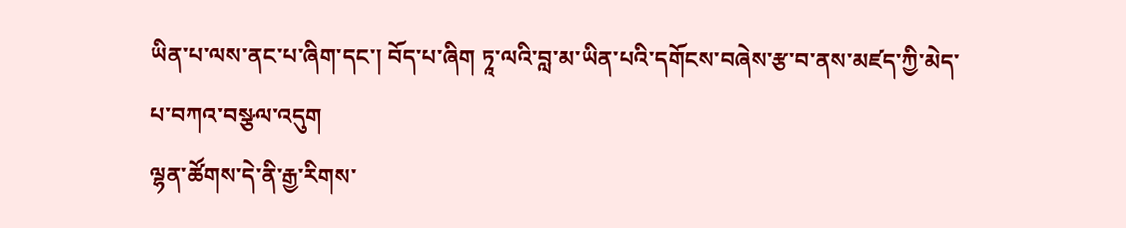ཡིན་པ་ལས་ནང་པ་ཞིག་དང་། བོད་པ་ཞིག ཏཱ་ལའི་བླ་མ་ཡིན་པའི་དགོངས་བཞེས་རྩ་བ་ནས་མཛད་ཀྱི་མེད་པ་བཀའ་བསྩལ་འདུག
ལྷན་ཚོགས་དེ་ནི་རྒྱ་རིགས་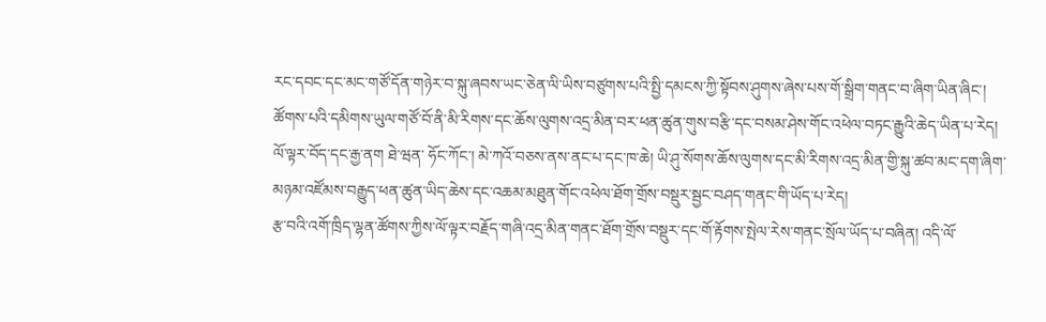རང་དབང་དང་མང་གཙོ་དོན་གཉེར་བ་སྐུ་ཞབས་ཡང་ཅེན་ལི་ཡིས་བཙུགས་པའི་སྤྱི་དམངས་ཀྱི་སྟོབས་ཤུགས་ཞེས་པས་གོ་སྒྲིག་གནང་བ་ཞིག་ཡིན་ཞིང་། ཚོགས་པའི་དམིགས་ཡུལ་གཙོ་བོ་ནི་མི་རིགས་དང་ཆོས་ལུགས་འདྲ་མིན་བར་ཕན་ཚུན་གུས་བརྩི་དང་བསམ་ཤེས་གོང་འཕེལ་བཏང་རྒྱུའི་ཆེད་ཡིན་པ་རེད། ལོ་ལྟར་བོད་དང་རྒྱ་ནག ཐེ་ཝན་ ཧོང་ཀོང་། མེ་ཀའོ་བཅས་ནས་ནང་པ་དང་ཁ་ཆེ། ཡི་ཤུ་སོགས་ཆོས་ལུགས་དང་མི་རིགས་འདྲ་མིན་གྱི་སྐུ་ཚབ་མང་དག་ཞིག་མཉམ་འཛོམས་བརྒྱུད་ཕན་ཚུན་ཡིད་ཆེས་དང་འཆམ་མཐུན་གོང་འཕེལ་ཐོག་གྲོས་བསྡུར་སྦྱང་བཤད་གནང་གི་ཡོད་པ་རེད།
རྩ་བའི་འགོ་ཁྲིད་ལྷན་ཚོགས་ཀྱིས་ལོ་ལྟར་བརྗོད་གཞི་འདྲ་མིན་གནང་ཐོག་གྲོས་བསྡུར་དང་གོ་རྟོགས་སྤེལ་རེས་གནང་སྲོལ་ཡོད་པ་བཞིན། འདི་ལོ་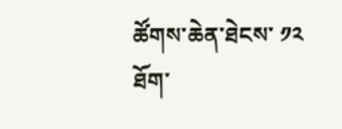ཚོགས་ཆེན་ཐེངས་ ༡༢ ཐོག་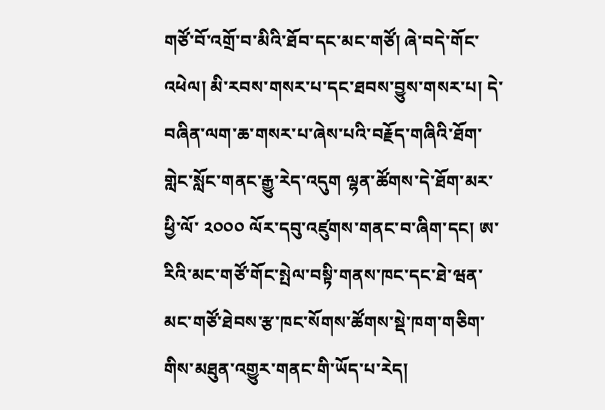གཙོ་བོ་འགྲོ་བ་མིའི་ཐོབ་དང་མང་གཙོ། ཞེ་བདེ་གོང་འཕེལ། མི་རབས་གསར་པ་དང་ཐབས་བྱུས་གསར་པ། དེ་བཞིན་ལག་ཆ་གསར་པ་ཞེས་པའི་བརྗོད་གཞིའི་ཐོག་གླེང་སློང་གནང་རྒྱུ་རེད་འདུག ལྷན་ཚོགས་དེ་ཐོག་མར་ཕྱི་ལོ་ ༢༠༠༠ ལོར་དབུ་འཛུགས་གནང་བ་ཞིག་དང། ཨ་རིའི་མང་གཙོ་གོང་སྤེལ་བསྟི་གནས་ཁང་དང་ཐེ་ཝན་མང་གཙོ་ཐེབས་རྩ་ཁང་སོགས་ཚོགས་སྡེ་ཁག་གཅིག་གིས་མཐུན་འགྱུར་གནང་གི་ཡོད་པ་རེད།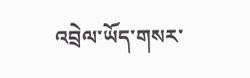འབྲེལ་ཡོད་གསར་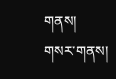གནས།
གསར་གནས།